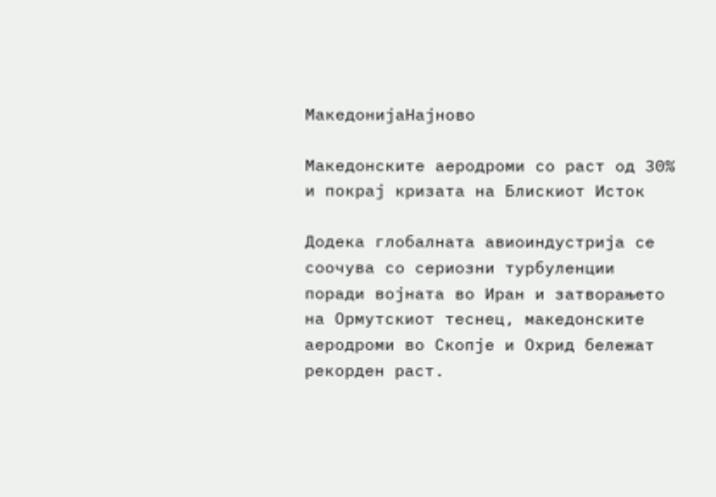МакедонијаНајново

Македонските аеродроми со раст од 30% и покрај кризата на Блискиот Исток

Додека глобалната авиоиндустрија се соочува со сериозни турбуленции поради војната во Иран и затворањето на Ормутскиот теснец, македонските аеродроми во Скопје и Охрид бележат рекорден раст.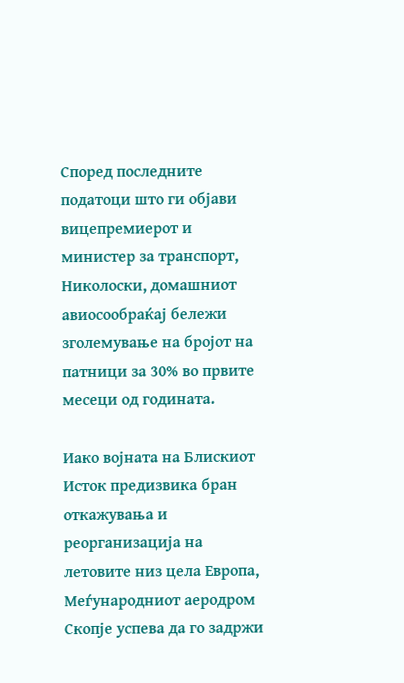Според последните податоци што ги објави вицепремиерот и министер за транспорт, Николоски, домашниот авиосообраќај бележи зголемување на бројот на патници за 30% во првите месеци од годината.

Иако војната на Блискиот Исток предизвика бран откажувања и реорганизација на летовите низ цела Европа, Меѓународниот аеродром Скопје успева да го задржи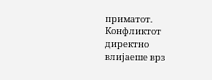приматот. Конфликтот директно влијаеше врз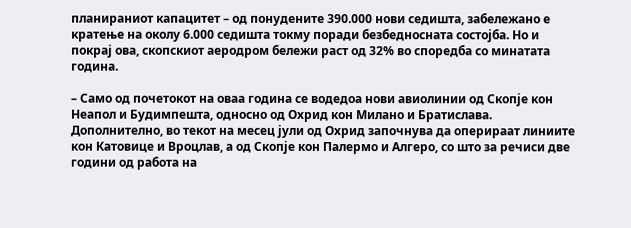планираниот капацитет – од понудените 390.000 нови седишта, забележано е кратење на околу 6.000 седишта токму поради безбедносната состојба. Но и покрај ова, скопскиот аеродром бележи раст од 32% во споредба со минатата година.

– Само од почетокот на оваа година се водедоа нови авиолинии од Скопје кон Неапол и Будимпешта, односно од Охрид кон Милано и Братислава. Дополнително, во текот на месец јули од Охрид започнува да оперираат линиите кон Катовице и Вроцлав, а од Скопје кон Палермо и Алгеро, со што за речиси две години од работа на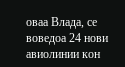оваа Влада, се воведоа 24 нови авиолинии кон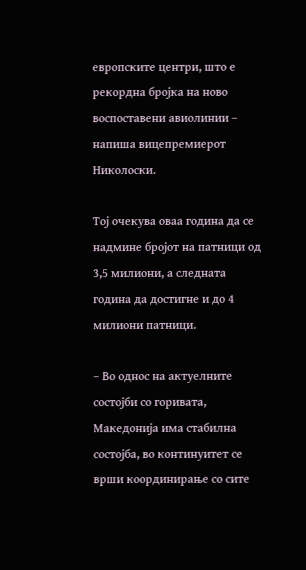европските центри, што е рекордна бројка на ново воспоставени авиолинии – напиша вицепремиерот Николоски.

Тој очекува оваа година да се надмине бројот на патници од 3,5 милиони, а следната година да достигне и до 4 милиони патници.

– Во однос на актуелните состојби со горивата, Македонија има стабилна состојба, во континуитет се врши координирање со сите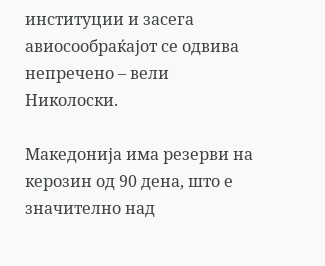институции и засега авиосообраќајот се одвива непречено – вели Николоски.

Македонија има резерви на керозин од 90 дена, што е значително над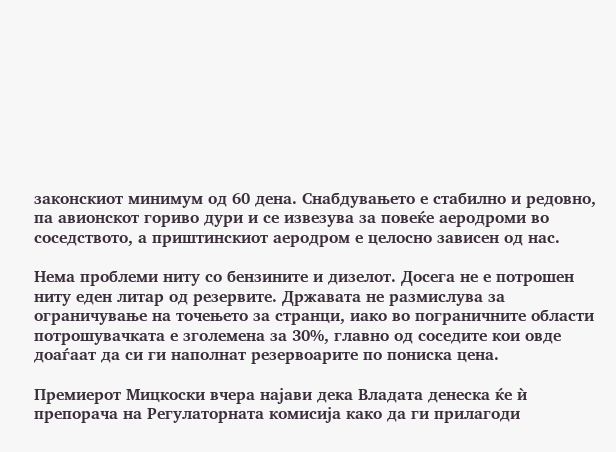законскиот минимум од 60 дена. Снабдувањето е стабилно и редовно, па авионскот гориво дури и се извезува за повеќе аеродроми во соседството, а приштинскиот аеродром е целосно зависен од нас.

Нема проблеми ниту со бензините и дизелот. Досега не е потрошен ниту еден литар од резервите. Државата не размислува за ограничување на точењето за странци, иако во пограничните области потрошувачката е зголемена за 30%, главно од соседите кои овде доаѓаат да си ги наполнат резервоарите по пониска цена.

Премиерот Мицкоски вчера најави дека Владата денеска ќе ѝ препорача на Регулаторната комисија како да ги прилагоди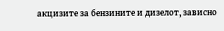акцизите за бензините и дизелот, зависно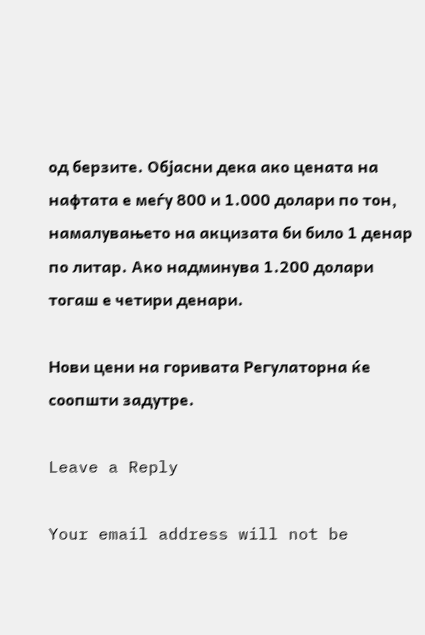од берзите. Објасни дека ако цената на нафтата е меѓу 800 и 1.000 долари по тон, намалувањето на акцизата би било 1 денар по литар. Ако надминува 1.200 долари тогаш е четири денари.

Нови цени на горивата Регулаторна ќе соопшти задутре.

Leave a Reply

Your email address will not be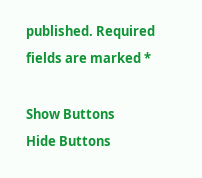published. Required fields are marked *

Show Buttons
Hide Buttons